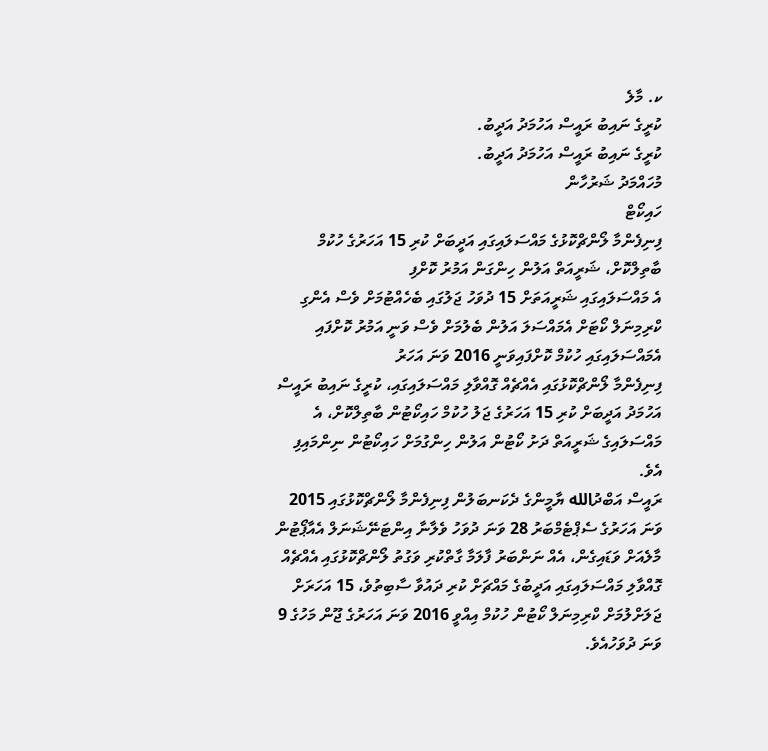ކ. މާލެ
ކުރީގެ ނައިބު ރައީސް އަހުމަދު އަދީބު.
ކުރީގެ ނައިބު ރައީސް އަހުމަދު އަދީބު.
މުހައްމަދު ޝަރުހާން
ހައިކޯޓް
ފިނިފެންމާ ލޯންޗްކޮޅުގެ މައްސަލައިގައި އަދީބަށް ކުރި 15 އަހަރުގެ ހުކުމް ބާތިލްކޮށް، ޝަރީއަތް އަލުން ހިންގަން އަމުރު ކޮށްފި
އެ މައްސަލައިގައި ޝަރީއަތަށް 15 ދުވަހު ޖަލުގައި ބެހެއްޓުމަށް ވެސް އެންގި
ކްރިމިނަލް ކޯޓަށް އެމައްސަލަ އަލުން ބެލުމަށް ވެސް ވަނީ އަމުރު ކޮށްފައި
އެމައްސަލައިގައި ހުކުމް ކޮށްފައިވަނީ 2016 ވަނަ އަހަރު
ފިނިފެންމާ ލޯންޗްކޮޅުގައި އެއްޗެއް ގޮއްވާލި މައްސަލައިގައި، ކުރީގެ ނައިބު ރައީސް އަހުމަދު އަދީބަށް ކުރި 15 އަހަރުގެ ޖަލު ހުކުމް ހައިކޯޓުން ބާތިލްކޮށް، އެ މައްސަލައިގެ ޝަރީއަތް ދަށު ކޯޓުން އަލުން ހިންގުމަށް ހައިކޯޓުން ނިންމައިފި އެވެ.
ރައީސް އަބްދުالله ޔާމީންގެ ދެކަނބަލުން ފިނިފެންމާ ލޯންޗްކޮޅުގައި 2015 ވަނަ އަހަރުގެ ސެޕްޓެމްބަރު 28 ވަނަ ދުވަހު ވެލާނާ އިންޓަނޭޝަނަލް އެއާޕޯޓުން މާލެއަށް ވަޑައިގެން، އެއް ނަންބަރު ފާލަމާ ގާތްކުރި ވަގުތު ލޯންޗްކޮޅުގައި އެއްޗެއް ގޮއްވާލި މައްސަލައިގައި އަދީބުގެ މައްޗަށް ކުރި ދައުވާ ސާބިތުވެ، 15 އަހަރަށް ޖަލަށްލުމަށް ކްރިމިނަލް ކޯޓުން ހުކުމް އިއްވީ 2016 ވަނަ އަހަރުގެ ޖޫން މަހުގެ 9 ވަނަ ދުވަހުއެވެ.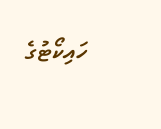ހައިކޯޓުގެ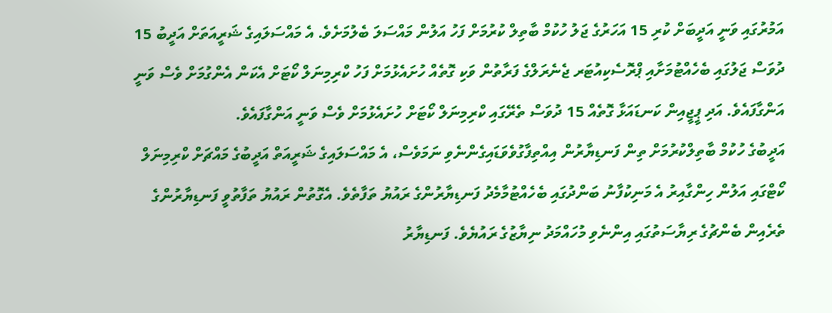އަމުރުގައި ވަނީ އަދީބަށް ކުރި 15 އަހަރުގެ ޖަލު ހުކުމް ބާތިލް ކުރުމަށް ފަހު އަލުން މައްސަލަ ބެލުމަށެވެ. އެ މައްސަލައިގެ ޝަރީއަތަށް އަދީބު 15 ދުވަސް ޖަލުގައި ބެހެއްޓުމަށާއި ޕްރޮސެކިއުޓަރ ޖެނެރަލްގެ ފަރާތުން ވަކި ގޮތެއް ހުށައެޅުމަށް ފަހު ކްރިމިނަލް ކޯޓަށް އެކަން އެންގުމަށް ވެސް ވަނީ އަންގާފައެވެ. އަދި ޕީޖީއިން ކަނޑައަޅާ ގޮތެއް 15 ދުވަސް ތެރޭގައި ކްރިމިނަލް ކޯޓަށް ހުށައެޅުމަށް ވެސް ވަނީ އަންގާފައެވެ.
އަދީބުގެ ހުކުމް ބާތިލްކުރުމަށް ތިން ފަނޑިޔާރުން އިއްތިފާގުވެވަޑައިގެންނެވި ނަމަވެސް، އެ މައްސަލައިގެ ޝަރީއަތް އަދީބުގެ މައްޗަށް ކްރިމިނަލް ކޯޓްގައި އަލުން ހިންގާއިރު އެ މަނިކުފާނު ބަންދުގައި ބެހެއްޓުމާމެދު ފަނޑިޔާރުންގެ ރައުޔު ތަފާތެވެ. އެގޮތުން ރައުޔު ތަފާތުވީ ފަނޑިޔާރުންގެ ތެރެއިން ބެންޗުގެ ރިޔާސަތުގައި އިންނެވި މުހައްމަދު ނިޔާޒުގެ ރައުޔެވެ. ފަނޑިޔާރު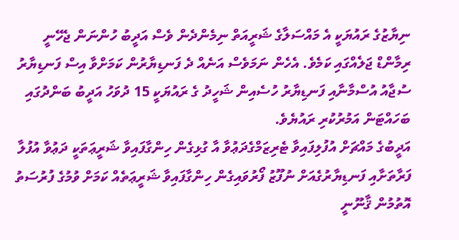ނިޔާޒުގެ ރައުޔަކީ އެ މައްސަލާގެ ޝަރީއަތް ނިމެންދެން ވެސް އަދީބު ހުންނަން ޖެހޭނީ ރިމާންޑް ޖަލެއްގައި ކަމެވެ. އެހެން ނަމަވެސް އަނެއް ދެ ފަނޑިޔާރުން ކަމަށްވާ އިސް ފަނޑިޔާރު ސުޖާއު އުސްމާނާއި ފަނޑިޔާރު ހުސެއިން ޝަހީދު ގެ ރައުޔަކީ 15 ދުވަހު އަދީބު ބަންދުގައި ބަހައްޓަން އަމުރުކުރި ރައުޔެވެ.
އަދީބުގެ މައްޗަށް އުފުލިފައިވާ ޓެރިޒަމްގެދަޢުވާ އާ ގުޅިގެން ހިންގާފައިވާ ޝަރީޢަތަކީ ދަޢުވާ އުފުލާ ފަރާތަށާއި ފަނޑިޔާރުގެއަށް ނުފޫޒު ފޯރުވައިގެން ހިންގާފައިވާ ޝަރީޢަތެއް ކަމަށް ވުމުގެ ފުރުސަތު އޮތުމުން ޤާނޫނީ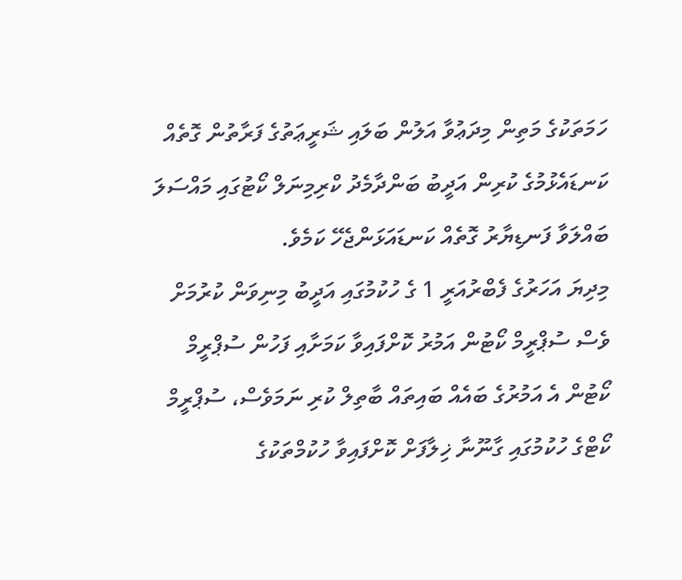ހަމަތަކުގެ މަތިން މިދަޢުވާ އަލުން ބަލައި ޝަރީޢަތުގެ ފަރާތުން ގޮތެއް ކަނޑައެޅުމުގެ ކުރިން އަދީބު ބަންދާމެދު ކްރިމިނަލް ކޯޓުގައި މައްސަލަ ބައްލަވާ ފަނޑިޔާރު ގޮތެއް ކަނޑައަޅަންޖެހޭ ކަމެވެ.
މިދިޔަ އަހަރުގެ ފެބްރުއަރީ 1 ގެ ހުކުމުގައި އަދީބު މިނިވަން ކުރުމަށް ވެސް ސުޕްރީމް ކޯޓުން އަމުރު ކޮށްފައިވާ ކަމަށާއި ފަހުން ސުޕްރީމް ކޯޓުން އެ އަމުރުގެ ބައެއް ބައިތައް ބާތިލް ކުރި ނަމަވެސް، ސުޕްރީމް ކޯޓްގެ ހުކުމުގައި ގާނޫނާ ޚިލާފަށް ކޮށްފައިވާ ހުކުމްތަކުގެ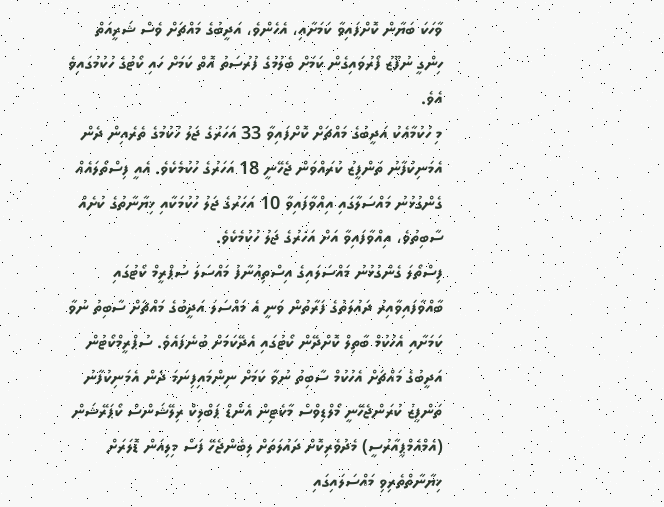ވާހަކަ ބަޔާން ކޮށްފައިވާ ކަމަށާއި، އެހެންވެ، އަދީބުގެ މައްޗަށް ވެސް ޝަރީއަތް ހިންގީ ނުފޫޒު ފޯރުވައިގެން ކަމަށް ބެލުމުގެ ފުރުސަތު އޮތް ކަމަށް ހައި ކޯޓުގެ ހުކުމުގައިވެ އެވެ.
މި ހުކުމާއެކު އަދީބުގެ މައްޗަށް ކޮށްފައިވާ 33 އަހަރުގެ ޖަލު ހުކުމުގެ ތެރެއިން ދެން އެމަނިކުފާނު ތަންފީޒު ކުރައްވަން ޖެހޭނީ 18 އަހަރުގެ ހުކުމެކެވެ. އެއީ ފިސްތޯލައެއް ގެންގުޅުނު މައްސަލާގައި އިއްވާފައިވާ 10 އަހަރުގެ ޖަލު ހުކުމަކާއި ޚިޔާނާތުގެ ކުށެއް ސާބިތުވެ، އިއްވާފައިވާ އަށް އަހަރުގެ ޖަލު ހުކުމެކެވެ.
ފިސްތޯލަ ގެންގުޅުނު މައްސަލައިގެ އިސްތިއުނާފު މައްސަލަ ސުޕްރީމް ކޯޓުގައި ބާއްވާފައިވާއިރު ދައުލަތުގެ ފަރާތުން ވަނީ އެ މައްސަލަ އަދީބުގެ މައްޗަށް ސާބިތު ނުވާ ކަމަށާއި އެހުކުމް ބާތިލް ކޮށްދޭން ކޯޓުގައި އެދޭކަމަށް ބުނެފައެވެ. ސުޕްރީމްކޯޓުން އަދީބުގެ މައްޗަށް އެހުކުމް ސާބިތު ނުވާ ކަމަށް ނިންމައިފިނަމަ ދެން އެމަނިކުފާނު ތަންފީޒު ކުރަންޖެހޭނީ މޯލްޑިވްސް މާކެޓިން އެންޑް ޕަބްލިކް ރިލޭޝަންސް ކޯޕަރޭޝަން (އެމްއެމްޕީއާރުސީ) މެދުވެރިކޮށް ދައުލަތަށް ލިބެންޖެހޭ ފަސް މިލިއަން ޑޮލަރަށް ޚިޔާނާތްތެރިވި މައްސަލައިގައި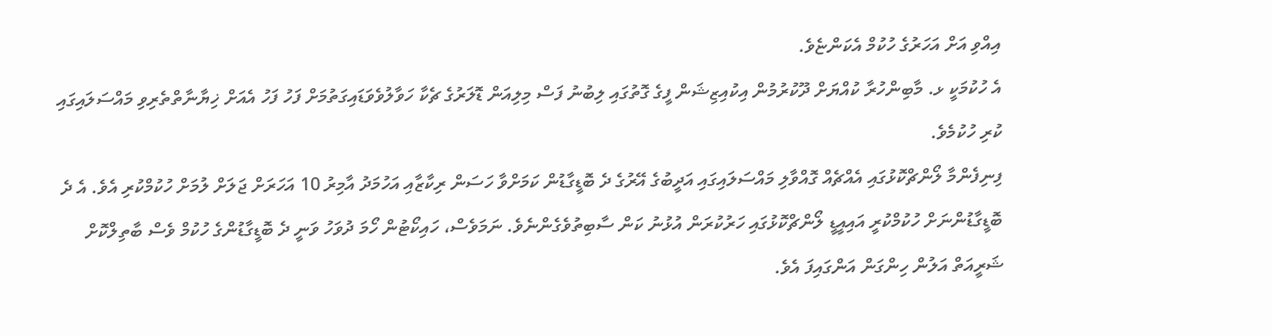އިއްވި އަށް އަހަރުގެ ހުކުމް އެކަންޏެވެ.
އެ ހުކުމަކީ ޅ. މާބިންހުރާ ކުއްޔަށް ދޫކުރުމުން އިކުއިޒިޝަން ފީގެ ގޮތުގައި ލިބުނު ފަސް މިލިއަން ޑޮލަރުގެ ޗެކާ ހަވާލުވެވަޑައިގަތުމަށް ފަހު ފަހު އެއަށް ޚިޔާނާތްތެރިވި މައްސަލައިގައި ކުރި ހުކުމެވެ.
ފިނިފެންމާ ލޯންޗްކޮޅުގައި އެއްޗެއް ގޮއްވާލި މައްސަލައިގައި އަދީބުގެ އޭރުގެ ދެ ބޮޑީގާޑުން ކަމަށްވާ ހަސަން ރިކާޒާއި އަހުމަދު އާމިރު 10 އަހަރަށް ޖަލަށް ލުމަށް ހުކުމްކުރި އެވެ. އެ ދެ ބޮޑީގާޑުންނަށް ހުކުމްކުރީ އައިއީޑީ ލޯންޗްކޮޅުގައި ހަރުކުރަން އުޅުނު ކަން ސާބިތުވެގެންނެވެ. ނަމަވެސް، ހައިކޯޓުން ހޯމަ ދުވަހު ވަނީ ދެ ބޮޑީގާޑުންގެ ހުކުމް ވެސް ބާތިލްކޮށް ޝަރީއަތް އަލުން ހިންގަން އަންގައިފަ އެވެ.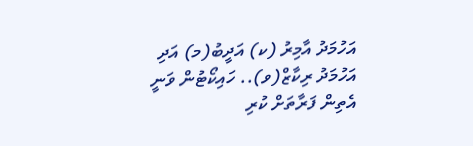އަހުމަދު އާމިރު (ކ) އަދީބު(މ) އަދި އަހުމަދު ރިކާޒް(ވ).. ހައިކޯޓުން ވަނީ އެތިން ފަރާތަށް ކުރި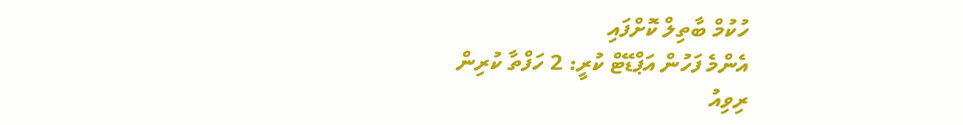ހުކުމް ބާތިލް ކޮށްފައި
އެންމެ ފަހުން އަޕްޑޭޓް ކުރީ: 2 ހަފްތާ ކުރިން
ރިވިއު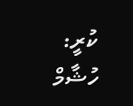ކުރީ: ހުޝާމް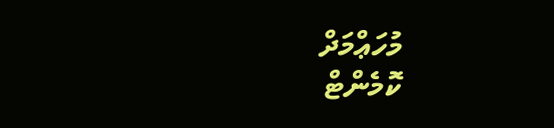މުހަޢްމަދް
ކޮމެންޓް